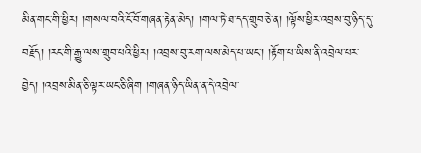མིན་གང་གི་ཕྱིར། །གསལ་བའི་ངོ་བོ་གཞན་རྟེན་མེད། །གལ་ཏེ་ཐ་དད་གྲུབ་ཅེ་ན། །ལྟོས་ཕྱིར་འབྲས་བུ་ཉིད་དུ་བརྗོད། །རང་གི་རྒྱུ་ལས་གྲུབ་པའི་ཕྱིར། །འབྲས་བུ་རག་ལས་མེད་པ་ཡང་། །རྟོག་པ་ཡིས་ནི་འབྲེལ་པར་བྱེད། །འབྲས་མིན་ཅི་ལྟར་ཡང་ཅི་ཞིག །གཞན་ཉིད་ཡིན་ན་དེ་འབྲེལ་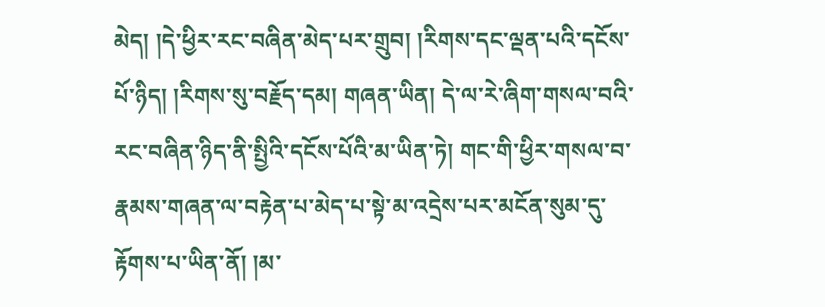མེད། །དེ་ཕྱིར་རང་བཞིན་མེད་པར་གྲུབ། །རིགས་དང་ལྡན་པའི་དངོས་པོ་ཉིད། །རིགས་སུ་བརྗོད་དམ། གཞན་ཡིན། དེ་ལ་རེ་ཞིག་གསལ་བའི་རང་བཞིན་ཉིད་ནི་སྤྱིའི་དངོས་པོའི་མ་ཡིན་ཏེ། གང་གི་ཕྱིར་གསལ་བ་རྣམས་གཞན་ལ་བརྟེན་པ་མེད་པ་སྟེ་མ་འདྲེས་པར་མངོན་སུམ་དུ་རྟོགས་པ་ཡིན་ནོ། །མ་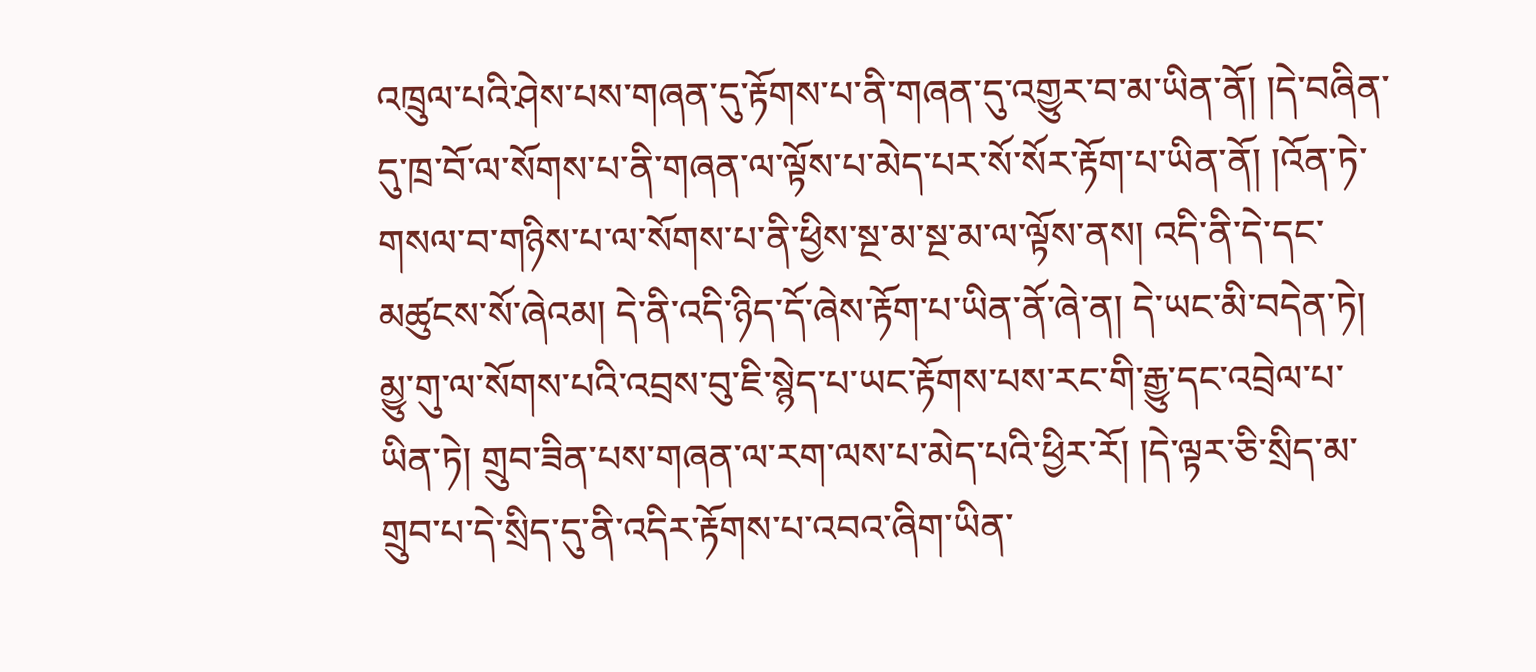འཁྲུལ་པའི་ཤེས་པས་གཞན་དུ་རྟོགས་པ་ནི་གཞན་དུ་འགྱུར་བ་མ་ཡིན་ནོ། །དེ་བཞིན་དུ་ཁྲ་བོ་ལ་སོགས་པ་ནི་གཞན་ལ་ལྟོས་པ་མེད་པར་སོ་སོར་རྟོག་པ་ཡིན་ནོ། །འོན་ཏེ་གསལ་བ་གཉིས་པ་ལ་སོགས་པ་ནི་ཕྱིས་སྔ་མ་སྔ་མ་ལ་ལྟོས་ནས། འདི་ནི་དེ་དང་མཚུངས་སོ་ཞེའམ། དེ་ནི་འདི་ཉིད་དོ་ཞེས་རྟོག་པ་ཡིན་ནོ་ཞེ་ན། དེ་ཡང་མི་བདེན་ཏེ། མྱུ་གུ་ལ་སོགས་པའི་འབྲས་བུ་ཇི་སྙེད་པ་ཡང་རྟོགས་པས་རང་གི་རྒྱུ་དང་འབྲེལ་པ་ཡིན་ཏེ། གྲུབ་ཟིན་པས་གཞན་ལ་རག་ལས་པ་མེད་པའི་ཕྱིར་རོ། །དེ་ལྟར་ཅི་སྲིད་མ་གྲུབ་པ་དེ་སྲིད་དུ་ནི་འདིར་རྟོགས་པ་འབའ་ཞིག་ཡིན་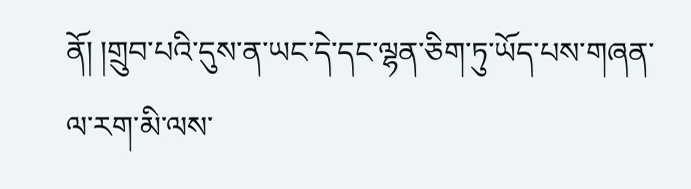ནོ། །གྲུབ་པའི་དུས་ན་ཡང་དེ་དང་ལྷན་ཅིག་ཏུ་ཡོད་པས་གཞན་ལ་རག་མི་ལས་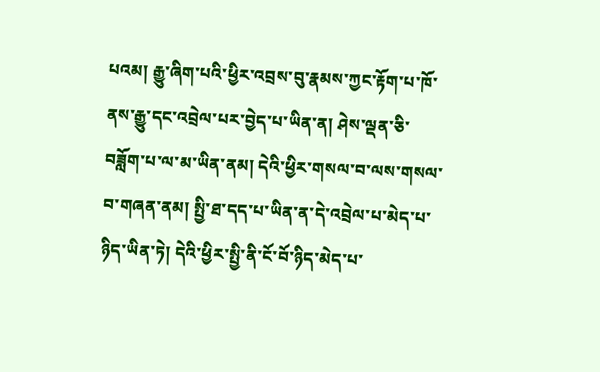པའམ། རྒྱུ་ཞིག་པའི་ཕྱིར་འབྲས་བུ་རྣམས་ཀྱང་རྟོག་པ་ཁོ་ནས་རྒྱུ་དང་འབྲེལ་པར་བྱེད་པ་ཡིན་ན། ཤེས་ལྡན་ཅི་བཟློག་པ་ལ་མ་ཡིན་ནམ། དེའི་ཕྱིར་གསལ་བ་ལས་གསལ་བ་གཞན་ནམ། སྤྱི་ཐ་དད་པ་ཡིན་ན་དེ་འབྲེལ་པ་མེད་པ་ཉིད་ཡིན་ཏེ། དེའི་ཕྱིར་སྤྱི་ནི་ངོ་བོ་ཉིད་མེད་པ་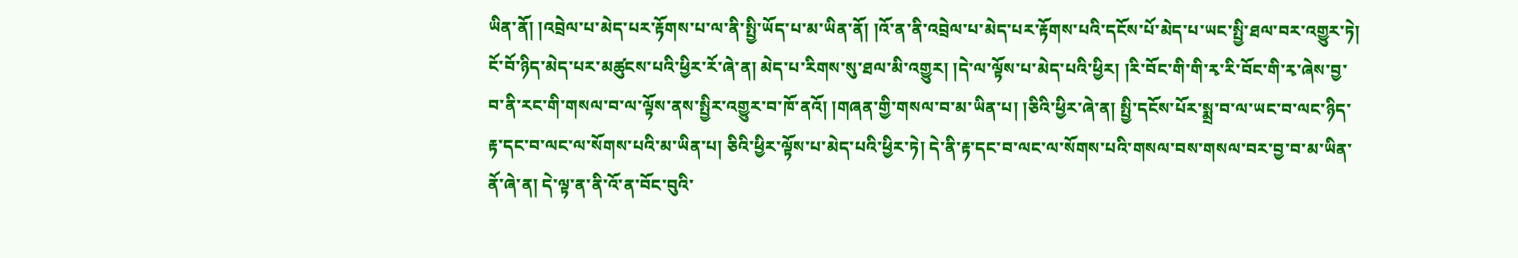ཡིན་ནོ། །འབྲེལ་པ་མེད་པར་རྟོགས་པ་ལ་ནི་སྤྱི་ཡོད་པ་མ་ཡིན་ནོ། །འོ་ན་ནི་འབྲེལ་པ་མེད་པར་རྟོགས་པའི་དངོས་པོ་མེད་པ་ཡང་སྤྱི་ཐལ་བར་འགྱུར་ཏེ། ངོ་བོ་ཉིད་མེད་པར་མཚུངས་པའི་ཕྱིར་རོ་ཞེ་ན། མེད་པ་རིགས་སུ་ཐལ་མི་འགྱུར། །དེ་ལ་ལྟོས་པ་མེད་པའི་ཕྱིར། །རི་བོང་གི་གི་རྭ་རི་བོང་གི་རྭ་ཞེས་བྱ་བ་ནི་རང་གི་གསལ་བ་ལ་ལྟོས་ནས་སྤྱིར་འགྱུར་བ་ཁོ་ནའོ། །གཞན་གྱི་གསལ་བ་མ་ཡིན་པ། །ཅིའི་ཕྱིར་ཞེ་ན། སྤྱི་དངོས་པོར་སྨྲ་བ་ལ་ཡང་བ་ལང་ཉིད་
རྟ་དང་བ་ལང་ལ་སོགས་པའི་མ་ཡིན་པ། ཅིའི་ཕྱིར་ལྟོས་པ་མེད་པའི་ཕྱིར་ཏེ། དེ་ནི་རྟ་དང་བ་ལང་ལ་སོགས་པའི་གསལ་བས་གསལ་བར་བྱ་བ་མ་ཡིན་ནོ་ཞེ་ན། དེ་ལྟ་ན་ནི་འོ་ན་བོང་བུའི་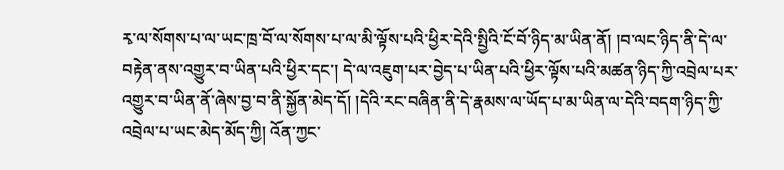རྭ་ལ་སོགས་པ་ལ་ཡང་ཁྲ་བོ་ལ་སོགས་པ་ལ་མི་ལྟོས་པའི་ཕྱིར་དེའི་སྤྱིའི་ངོ་བོ་ཉིད་མ་ཡིན་ནོ། །བ་ལང་ཉིད་ནི་དེ་ལ་བརྟེན་ནས་འགྱུར་བ་ཡིན་པའི་ཕྱིར་དང་། དེ་ལ་འཇུག་པར་བྱེད་པ་ཡིན་པའི་ཕྱིར་ལྟོས་པའི་མཚན་ཉིད་ཀྱི་འབྲེལ་པར་འགྱུར་བ་ཡིན་ནོ་ཞེས་བྱ་བ་ནི་སྐྱོན་མེད་དོ། །དེའི་རང་བཞིན་ནི་དེ་རྣམས་ལ་ཡོད་པ་མ་ཡིན་ལ་དེའི་བདག་ཉིད་ཀྱི་འབྲེལ་པ་ཡང་མེད་མོད་ཀྱི། འོན་ཀྱང་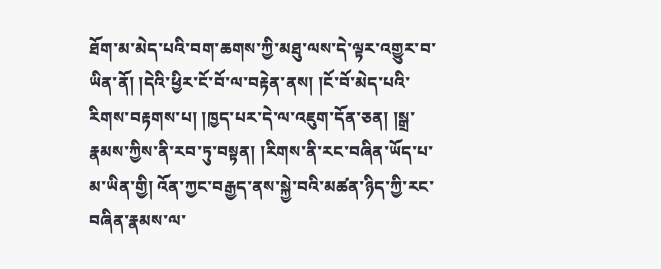ཐོག་མ་མེད་པའི་བག་ཆགས་ཀྱི་མཐུ་ལས་དེ་ལྟར་འགྱུར་བ་ཡིན་ནོ། །དེའི་ཕྱིར་ངོ་བོ་ལ་བརྟེན་ནས། །ངོ་བོ་མེད་པའི་རིགས་བརྟགས་པ། །ཁྱད་པར་དེ་ལ་འཇུག་དོན་ཅན། །སྒྲ་རྣམས་ཀྱིས་ནི་རབ་ཏུ་བསྟན། །རིགས་ནི་རང་བཞིན་ཡོད་པ་མ་ཡིན་གྱི། འོན་ཀྱང་བརྒྱད་ནས་སྐྱེ་བའི་མཚན་ཉིད་ཀྱི་རང་བཞིན་རྣམས་ལ་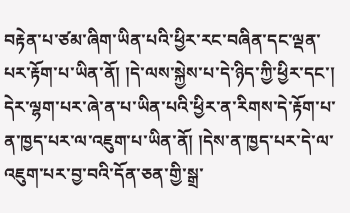བརྟེན་པ་ཙམ་ཞིག་ཡིན་པའི་ཕྱིར་རང་བཞིན་དང་ལྡན་པར་རྟོག་པ་ཡིན་ནོ། །དེ་ལས་སྐྱེས་པ་དེ་ཉིད་ཀྱི་ཕྱིར་དང་། དེར་ལྷག་པར་ཞེ་ན་པ་ཡིན་པའི་ཕྱིར་ན་རིགས་དེ་རྟོག་པ་ན་ཁྱད་པར་ལ་འཇུག་པ་ཡིན་ནོ། །དེས་ན་ཁྱད་པར་དེ་ལ་འཇུག་པར་བྱ་བའི་དོན་ཅན་གྱི་སྒྲ་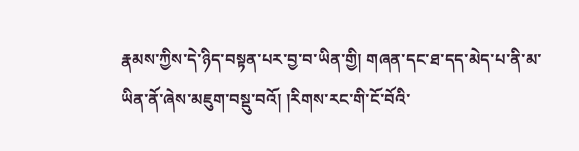རྣམས་ཀྱིས་དེ་ཉིད་བསྟན་པར་བྱ་བ་ཡིན་གྱི། གཞན་དང་ཐ་དད་མེད་པ་ནི་མ་ཡིན་ནོ་ཞེས་མཇུག་བསྡུ་བའོ། །རིགས་རང་གི་ངོ་བོའི་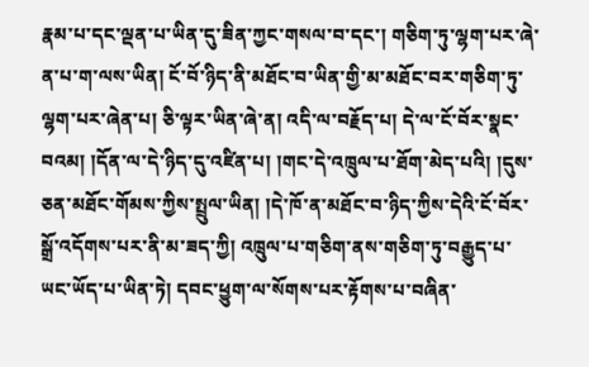རྣམ་པ་དང་ལྡན་པ་ཡིན་དུ་ཟིན་ཀྱང་གསལ་བ་དང་། གཅིག་ཏུ་ལྷག་པར་ཞེ་ན་པ་ག་ལས་ཡིན། ངོ་བོ་ཉིད་ནི་མཐོང་བ་ཡིན་གྱི་མ་མཐོང་བར་གཅིག་ཏུ་ལྷག་པར་ཞེན་པ། ཅི་ལྟར་ཡིན་ཞེ་ན། འདི་ལ་བརྗོད་པ། དེ་ལ་ངོ་བོར་སྣང་བའམ། །དོན་ལ་དེ་ཉིད་དུ་འཛིན་པ། །གང་དེ་འཁྲུལ་པ་ཐོག་མེད་པའི། །དུས་ཅན་མཐོང་གོམས་ཀྱིས་སྤྲུལ་ཡིན། །དེ་ཁོ་ན་མཐོང་བ་ཉིད་ཀྱིས་དེའི་ངོ་བོར་སྒྲོ་འདོགས་པར་ནི་མ་ཟད་ཀྱི། འཁྲུལ་པ་གཅིག་ནས་གཅིག་ཏུ་བརྒྱུད་པ་ཡང་ཡོད་པ་ཡིན་ཏེ། དབང་ཕྱུག་ལ་སོགས་པར་རྟོགས་པ་བཞིན་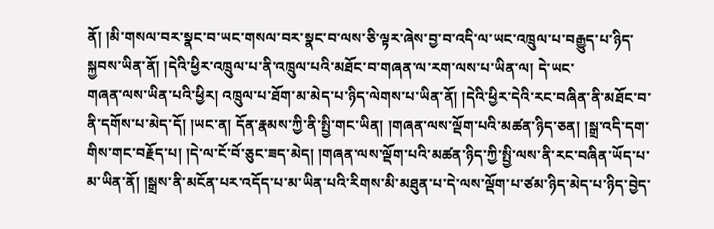ནོ། །མི་གསལ་བར་སྣང་བ་ཡང་གསལ་བར་སྣང་བ་ལས་ཅི་ལྟར་ཞེས་བྱ་བ་འདི་ལ་ཡང་འཁྲུལ་པ་བརྒྱུད་པ་ཉིད་སྐྱབས་ཡིན་ནོ། །དེའི་ཕྱིར་འཁྲུལ་པ་ནི་འཁྲུལ་པའི་མཐོང་བ་གཞན་ལ་རག་ལས་པ་ཡིན་ལ། དེ་ཡང་
གཞན་ལས་ཡིན་པའི་ཕྱིར། འཁྲུལ་པ་ཐོག་མ་མེད་པ་ཉིད་ལེགས་པ་ཡིན་ནོ། །དེའི་ཕྱིར་དེའི་རང་བཞིན་ནི་མཐོང་བ་ནི་དགོས་པ་མེད་དོ། །ཡང་ན། དོན་རྣམས་ཀྱི་ནི་སྤྱི་གང་ཡིན། །གཞན་ལས་ལྡོག་པའི་མཚན་ཉིད་ཅན། །སྒྲ་འདི་དག་གིས་གང་བརྗོད་པ། །དེ་ལ་ངོ་བོ་ཅུང་ཟད་མེད། །གཞན་ལས་ལྡོག་པའི་མཚན་ཉིད་ཀྱི་སྤྱི་ལས་ནི་རང་བཞིན་ཡོད་པ་མ་ཡིན་ནོ། །སྒྲས་ནི་མངོན་པར་འདོད་པ་མ་ཡིན་པའི་རིགས་མི་མཐུན་པ་དེ་ལས་ལྡོག་པ་ཙམ་ཉིད་མེད་པ་ཉིད་བྱེད་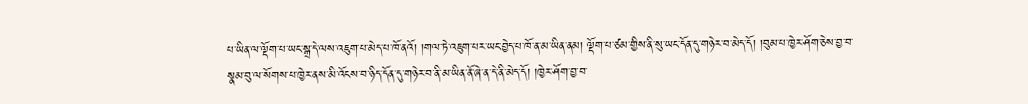པ་ཡིན་ལ་ལྡོག་པ་ཡང་སྒྲ་དེ་ལས་འཇུག་པ་མེད་པ་ཁོ་ནའོ། །གལ་ཏེ་འཇུག་པར་ཡང་བྱེད་པ་ཁོ་ན་མ་ཡིན་ནམ། ལྡོག་པ་ཙམ་གྱིས་ནི་སུ་ཡང་དོན་དུ་གཉེར་བ་མེད་དོ། །བུམ་པ་ཁྱེར་ཤོག་ཅེས་བྱ་བ་སྣམ་བུ་ལ་སོགས་པ་ཁྱེར་ནས་མི་འོངས་བ་ཉིད་དོན་དུ་གཉེར་བ་ནི་མ་ཡིན་ནོ་ཞེ་ན་དེ་ནི་མེད་དོ། །ཁྱེར་ཤོག་བྱ་བ་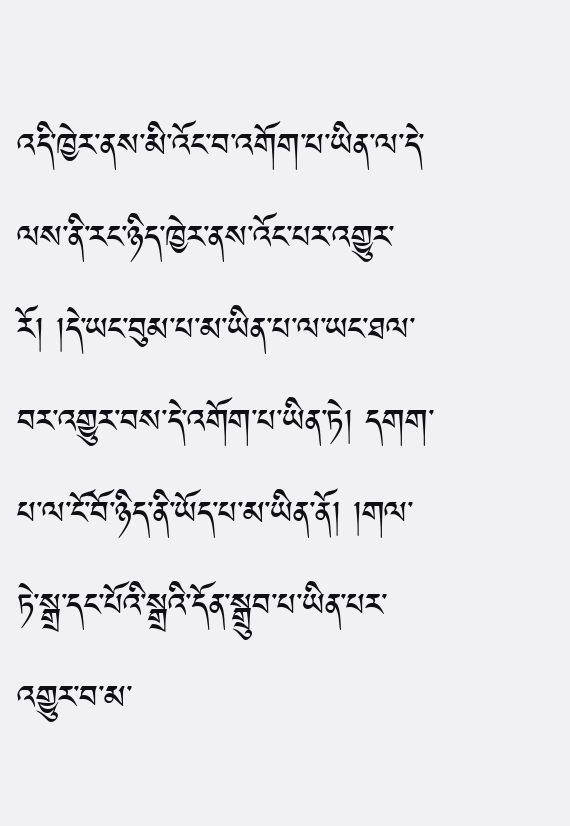འདི་ཁྱེར་ནས་མི་འོང་བ་འགོག་པ་ཡིན་ལ་དེ་ལས་ནི་རང་ཉིད་ཁྱེར་ནས་འོང་པར་འགྱུར་རོ། །དེ་ཡང་བུམ་པ་མ་ཡིན་པ་ལ་ཡང་ཐལ་བར་འགྱུར་བས་དེ་འགོག་པ་ཡིན་ཏེ། དགག་པ་ལ་ངོ་བོ་ཉིད་ནི་ཡོད་པ་མ་ཡིན་ནོ། །གལ་ཏེ་སྒྲ་དང་པོའི་སྒྲའི་དོན་སྒྲུབ་པ་ཡིན་པར་འགྱུར་བ་མ་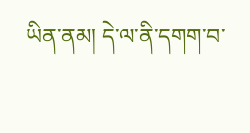ཡིན་ནམ། དེ་ལ་ནི་དགག་བ་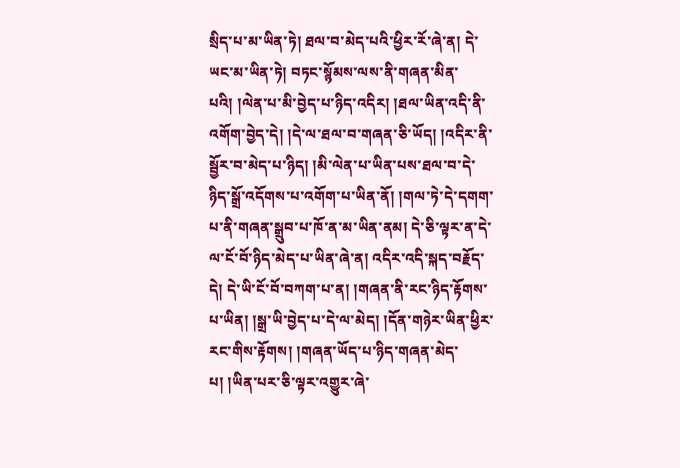སྲིད་པ་མ་ཡིན་ཏེ། ཐལ་བ་མེད་པའི་ཕྱིར་རོ་ཞེ་ན། དེ་ཡང་མ་ཡིན་ཏེ། བཏང་སྙོམས་ལས་ནི་གཞན་མིན་པའི། །ལེན་པ་མི་བྱེད་པ་ཉིད་འདིར། །ཐལ་ཡིན་འདི་ནི་འགོག་བྱེད་དེ། །དེ་ལ་ཐལ་བ་གཞན་ཅི་ཡོད། །འདིར་ནི་སྦྱོར་བ་མེད་པ་ཉིད། །མི་ལེན་པ་ཡིན་པས་ཐལ་བ་དེ་ཉིད་སྒྲོ་འདོགས་པ་འགོག་པ་ཡིན་ནོ། །གལ་ཏེ་དེ་དགག་པ་ནི་གཞན་སྒྲུབ་པ་ཁོ་ན་མ་ཡིན་ནམ། དེ་ཅི་ལྟར་ན་དེ་ལ་ངོ་བོ་ཉིད་མེད་པ་ཡིན་ཞེ་ན། འདིར་འདི་སྐད་བརྗོད་དེ། དེ་ཡི་ངོ་བོ་བཀག་པ་ན། །གཞན་ནི་རང་ཉིད་རྟོགས་པ་ཡིན། །སྒྲ་ཡི་བྱེད་པ་དེ་ལ་མེད། །དོན་གཉེར་ཡིན་ཕྱིར་རང་གིས་རྟོགས། །གཞན་ཡོད་པ་ཉིད་གཞན་མེད་པ། །ཡིན་པར་ཅི་ལྟར་འགྱུར་ཞེ་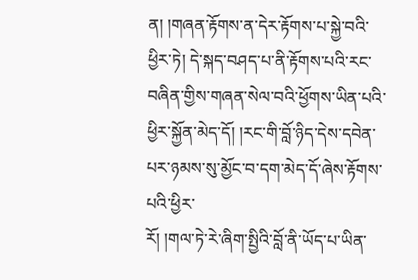ན། །གཞན་རྟོགས་ན་དེར་རྟོགས་པ་སྐྱེ་བའི་ཕྱིར་ཏེ། དེ་སྐད་བཤད་པ་ནི་རྟོགས་པའི་རང་བཞིན་གྱིས་གཞན་སེལ་བའི་ཕྱོགས་ཡིན་པའི་ཕྱིར་སྐྱོན་མེད་དོ། །རང་གི་བློ་ཉིད་དེས་དབེན་པར་ཉམས་སུ་མྱོང་བ་དག་མེད་དོ་ཞེས་རྟོགས་པའི་ཕྱིར་
རོ། །གལ་ཏེ་རེ་ཞིག་སྤྱིའི་བློ་ནི་ཡོད་པ་ཡིན་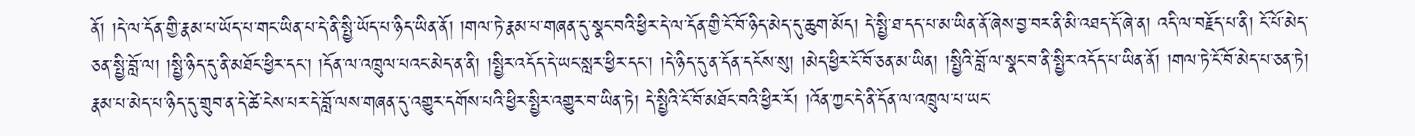ནོ། །དེ་ལ་དོན་གྱི་རྣམ་པ་ཡོད་པ་གང་ཡིན་པ་དེ་ནི་སྤྱི་ཡོད་པ་ཉིད་ཡིན་ནོ། །གལ་ཏེ་རྣམ་པ་གཞན་དུ་སྣང་བའི་ཕྱིར་དེ་ལ་དོན་གྱི་ངོ་བོ་ཉིད་མེད་དུ་ཆུག་མོད། དེ་སྤྱི་ཐ་དད་པ་མ་ཡིན་ནོ་ཞེས་བྱ་བར་ནི་མི་འཐད་དོ་ཞེ་ན། འདི་ལ་བརྗོད་པ་ནི། ངོ་པོ་མེད་ཅན་སྤྱི་བློ་ལ། །སྤྱི་ཉིད་དུ་ནི་མཐོང་ཕྱིར་དང་། །དོན་ལ་འཁྲུལ་པའང་མེད་ན་ནི། །སྤྱིར་འདོད་དེ་ཡང་སླར་ཕྱིར་དང་། །དེ་ཉིད་དུ་ན་དོན་དངོས་སུ། །མེད་ཕྱིར་ངོ་བོ་ཅན་མ་ཡིན། །སྤྱིའི་བློ་ལ་སྣང་བ་ནི་སྤྱིར་འདོད་པ་ཡིན་ནོ། །གལ་ཏེ་ངོ་བོ་མེད་པ་ཅན་ཏེ། རྣམ་པ་མེད་པ་ཉིད་དུ་གྲུབ་ན་དེ་ཚེ་ངེས་པར་དེ་བློ་ལས་གཞན་དུ་འགྱུར་དགོས་པའི་ཕྱིར་སྤྱིར་འགྱུར་བ་ཡིན་ཏེ། དེ་སྤྱིའི་ངོ་བོ་མཐོང་བའི་ཕྱིར་རོ། །འོན་ཀྱང་དེ་ནི་དོན་ལ་འཁྲུལ་པ་ཡང་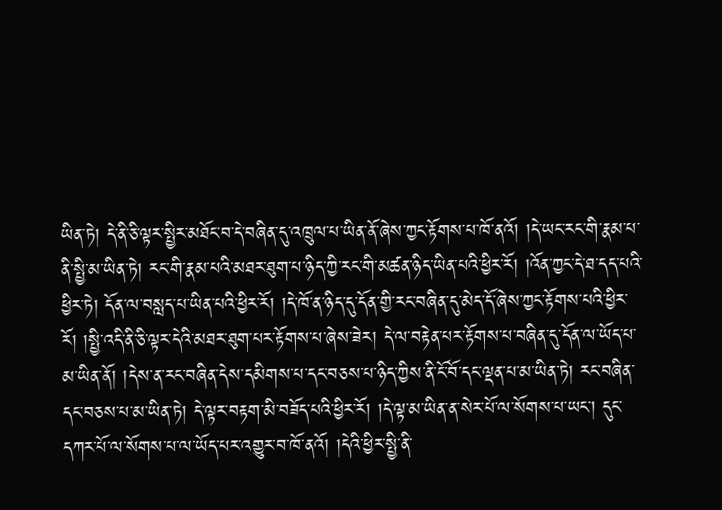ཡིན་ཏེ། དེ་ནི་ཅི་ལྟར་སྤྱིར་མཐོང་བ་དེ་བཞིན་དུ་འཁྲུལ་པ་ཡིན་ནོ་ཞེས་ཀྱང་རྟོགས་པ་ཁོ་ནའོ། །དེ་ཡང་རང་གི་རྣམ་པ་ནི་སྤྱི་མ་ཡིན་ཏེ། རང་གི་རྣམ་པའི་མཐར་ཐུག་པ་ཉིད་ཀྱི་རང་གི་མཚན་ཉིད་ཡིན་པའི་ཕྱིར་རོ། །འོན་ཀྱང་དེ་ཐ་དད་པའི་ཕྱིར་ཏེ། དོན་ལ་བསླད་པ་ཡིན་པའི་ཕྱིར་རོ། །དེ་ཁོ་ན་ཉིད་དུ་དོན་གྱི་རང་བཞིན་དུ་མེད་དོ་ཞེས་ཀྱང་རྟོགས་པའི་ཕྱིར་རོ། །སྤྱི་འདི་ནི་ཅི་ལྟར་དེའི་མཐར་ཐུག་པར་རྟོགས་པ་ཞེས་ཟེར། དེ་ལ་བརྟེན་པར་རྟོགས་པ་བཞིན་དུ་དོན་ལ་ཡོད་པ་མ་ཡིན་ནོ། །དེས་ན་རང་བཞིན་དེས་དམིགས་པ་དང་བཅས་པ་ཉིད་ཀྱིས་ནི་ངོ་བོ་དང་ལྡན་པ་མ་ཡིན་ཏེ། རང་བཞིན་དང་བཅས་པ་མ་ཡིན་ཏེ། དེ་ལྟར་བརྟག་མི་བཟོད་པའི་ཕྱིར་རོ། །དེ་ལྟ་མ་ཡིན་ན་སེར་པོ་ལ་སོགས་པ་ཡང་། དུང་དཀར་པོ་ལ་སོགས་པ་ལ་ཡོད་པར་འགྱུར་བ་ཁོ་ནའོ། །དེའི་ཕྱིར་སྤྱི་ནི་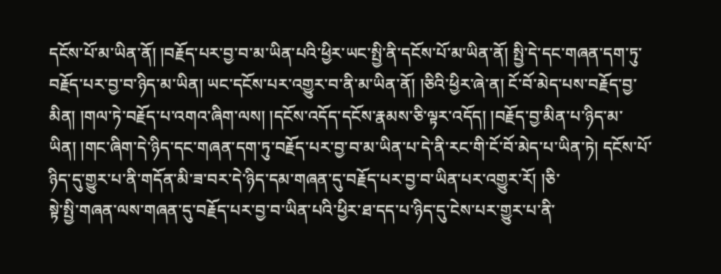དངོས་པོ་མ་ཡིན་ནོ། །བརྗོད་པར་བྱ་བ་མ་ཡིན་པའི་ཕྱིར་ཡང་སྤྱི་ནི་དངོས་པོ་མ་ཡིན་ནོ། སྤྱི་དེ་དང་གཞན་དག་ཏུ་བརྗོད་པར་བྱ་བ་ཉིད་མ་ཡིན། ཡང་དངོས་པར་འགྱུར་བ་ནི་མ་ཡིན་ནོ། །ཅིའི་ཕྱིར་ཞེ་ན། ངོ་བོ་མེད་པས་བརྗོད་བྱ་མིན། །གལ་ཏེ་བརྗོད་པ་འགའ་ཞིག་ལས། །དངོས་འདོད་དངོས་རྣམས་ཅི་ལྟར་འདོད། །བརྗོད་བྱ་མིན་པ་ཉིད་མ་ཡིན། །གང་ཞིག་དེ་ཉིད་དང་གཞན་དག་ཏུ་བརྗོད་པར་བྱ་བ་མ་ཡིན་པ་དེ་ནི་རང་གི་ངོ་བོ་མེད་པ་ཡིན་ཏེ། དངོས་པོ་ཉིད་དུ་གྱུར་པ་ནི་གདོན་མི་ཟ་བར་དེ་ཉིད་དམ་གཞན་དུ་བརྗོད་པར་བྱ་བ་ཡིན་པར་འགྱུར་རོ། །ཅི་
སྟེ་སྤྱི་གཞན་ལས་གཞན་དུ་བརྗོད་པར་བྱ་བ་ཡིན་པའི་ཕྱིར་ཐ་དད་པ་ཉིད་དུ་ངེས་པར་གྱུར་པ་ནི་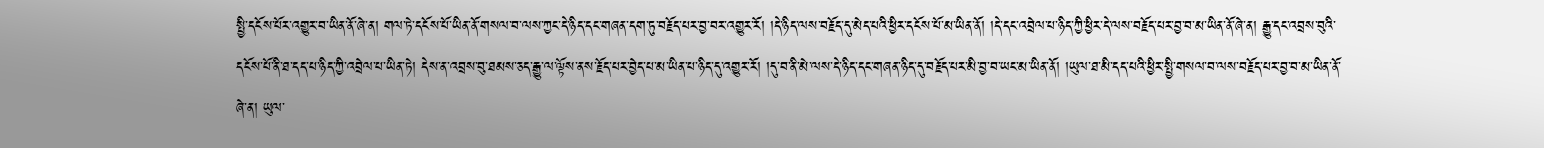སྤྱི་དངོས་པོར་འགྱུར་བ་ཡིན་ནོ་ཞེ་ན། གལ་ཏེ་དངོས་པོ་ཡིན་ནོ་གསལ་བ་ལས་ཀྱང་དེ་ཉིད་དང་གཞན་དག་ཏུ་བརྗོད་པར་བྱ་བར་འགྱུར་རོ། །དེ་ཉིད་ལས་བརྗོད་དུ་མེད་པའི་ཕྱིར་དངོས་པོ་མ་ཡིན་ནོ། །དེ་དང་འབྲེལ་པ་ཉིད་ཀྱི་ཕྱིར་དེ་ལས་བརྗོད་པར་བྱ་བ་མ་ཡིན་ནོ་ཞེ་ན། རྒྱུ་དང་འབྲས་བུའི་དངོས་པོ་ནི་ཐ་དད་པ་ཉིད་ཀྱི་འབྲེལ་པ་ཡིན་ཏེ། དེས་ན་འབྲས་བུ་ཐམས་ཅད་རྒྱུ་ལ་ལྟོས་ནས་རྗོད་པར་བྱེད་པ་མ་ཡིན་པ་ཉིད་དུ་འགྱུར་རོ། །དུ་བ་ནི་མེ་ལས་དེ་ཉིད་དང་གཞན་ཉིད་དུ་བརྗོད་པར་མི་བྱ་བ་ཡང་མ་ཡིན་ནོ། །ཡུལ་ཐ་མི་དད་པའི་ཕྱིར་སྤྱི་གསལ་བ་ལས་བརྗོད་པར་བྱ་བ་མ་ཡིན་ནོ་ཞེ་ན། ཡུལ་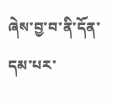ཞེས་བྱ་བ་ནི་དོན་དམ་པར་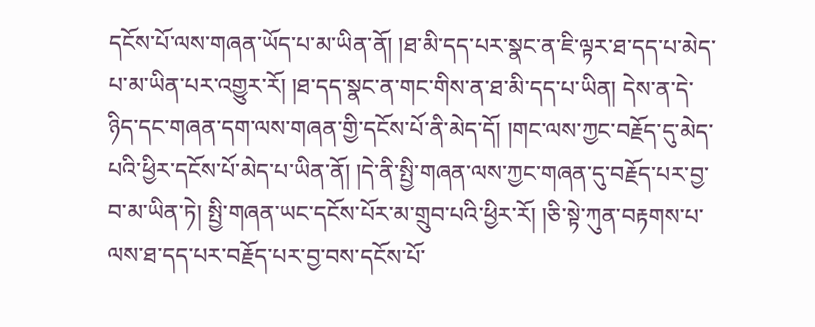དངོས་པོ་ལས་གཞན་ཡོད་པ་མ་ཡིན་ནོ། །ཐ་མི་དད་པར་སྣང་ན་ཇི་ལྟར་ཐ་དད་པ་མེད་པ་མ་ཡིན་པར་འགྱུར་རོ། །ཐ་དད་སྣང་ན་གང་གིས་ན་ཐ་མི་དད་པ་ཡིན། དེས་ན་དེ་ཉིད་དང་གཞན་དག་ལས་གཞན་གྱི་དངོས་པོ་ནི་མེད་དོ། །གང་ལས་ཀྱང་བརྗོད་དུ་མེད་པའི་ཕྱིར་དངོས་པོ་མེད་པ་ཡིན་ནོ། །དེ་ནི་སྤྱི་གཞན་ལས་ཀྱང་གཞན་དུ་བརྗོད་པར་བྱ་བ་མ་ཡིན་ཏེ། སྤྱི་གཞན་ཡང་དངོས་པོར་མ་གྲུབ་པའི་ཕྱིར་རོ། །ཅི་སྟེ་ཀུན་བརྟགས་པ་ལས་ཐ་དད་པར་བརྗོད་པར་བྱ་བས་དངོས་པོ་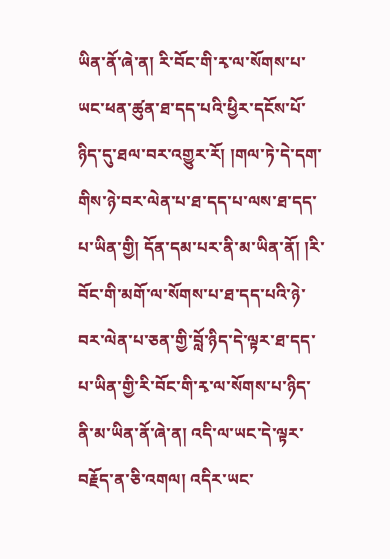ཡིན་ནོ་ཞེ་ན། རི་བོང་གི་རྭ་ལ་སོགས་པ་ཡང་ཕན་ཚུན་ཐ་དད་པའི་ཕྱིར་དངོས་པོ་ཉིད་དུ་ཐལ་བར་འགྱུར་རོ། །གལ་ཏེ་དེ་དག་གིས་ཉེ་བར་ལེན་པ་ཐ་དད་པ་ལས་ཐ་དད་པ་ཡིན་གྱི། དོན་དམ་པར་ནི་མ་ཡིན་ནོ། །རི་བོང་གི་མགོ་ལ་སོགས་པ་ཐ་དད་པའི་ཉེ་བར་ལེན་པ་ཅན་གྱི་བློ་ཉིད་དེ་ལྟར་ཐ་དད་པ་ཡིན་གྱི་རི་བོང་གི་རྭ་ལ་སོགས་པ་ཉིད་ནི་མ་ཡིན་ནོ་ཞེ་ན། འདི་ལ་ཡང་དེ་ལྟར་བརྗོད་ན་ཅི་འགལ། འདིར་ཡང་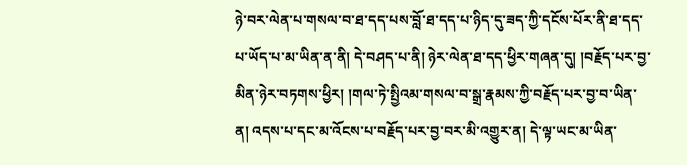ཉེ་བར་ལེན་པ་གསལ་བ་ཐ་དད་པས་བློ་ཐ་དད་པ་ཉིད་དུ་ཟད་ཀྱི་དངོས་པོར་ནི་ཐ་དད་པ་ཡོད་པ་མ་ཡིན་ན་ནི། དེ་བཤད་པ་ནི། ཉེར་ལེན་ཐ་དད་ཕྱིར་གཞན་དུ། །བརྗོད་པར་བྱ་མིན་ཉེར་བཏགས་ཕྱིར། །གལ་ཏེ་སྤྱིའམ་གསལ་བ་སྒྲ་རྣམས་ཀྱི་བརྗོད་པར་བྱ་བ་ཡིན་ན། འདས་པ་དང་མ་འོངས་པ་བརྗོད་པར་བྱ་བར་མི་འགྱུར་ན། དེ་ལྟ་ཡང་མ་ཡིན་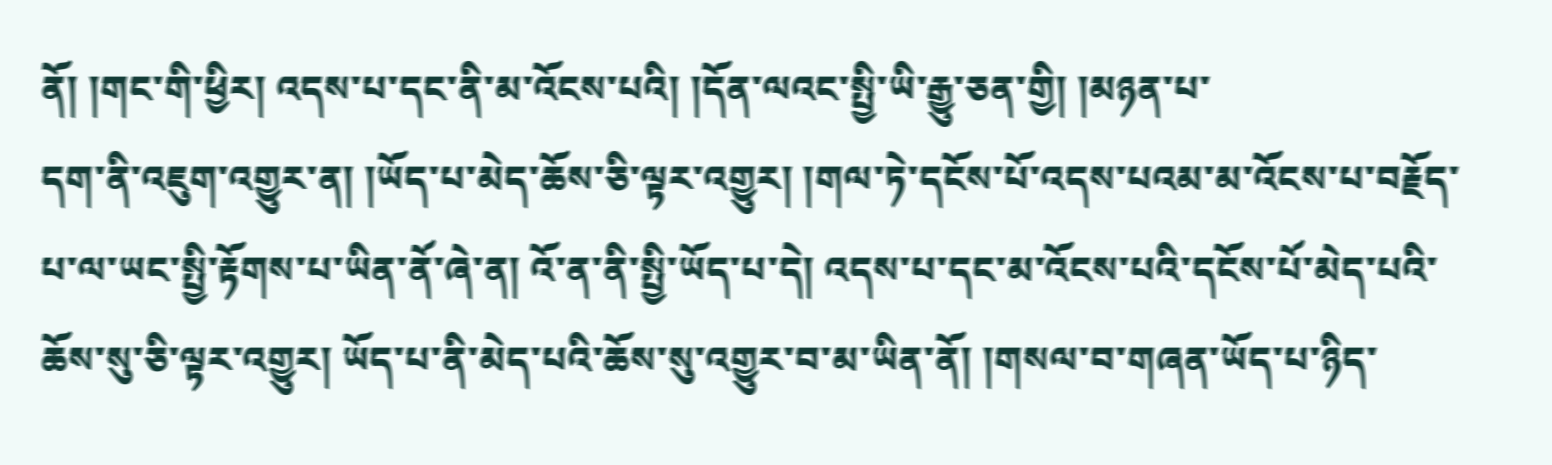ནོ། །གང་གི་ཕྱིར། འདས་པ་དང་ནི་མ་འོངས་པའི། །དོན་ལའང་སྤྱི་ཡི་རྒྱུ་ཅན་གྱི། །མཉན་པ་
དག་ནི་འཇུག་འགྱུར་ན། །ཡོད་པ་མེད་ཆོས་ཅི་ལྟར་འགྱུར། །གལ་ཏེ་དངོས་པོ་འདས་པའམ་མ་འོངས་པ་བརྗོད་པ་ལ་ཡང་སྤྱི་རྟོགས་པ་ཡིན་ནོ་ཞེ་ན། འོ་ན་ནི་སྤྱི་ཡོད་པ་དེ། འདས་པ་དང་མ་འོངས་པའི་དངོས་པོ་མེད་པའི་ཆོས་སུ་ཅི་ལྟར་འགྱུར། ཡོད་པ་ནི་མེད་པའི་ཆོས་སུ་འགྱུར་བ་མ་ཡིན་ནོ། །གསལ་བ་གཞན་ཡོད་པ་ཉིད་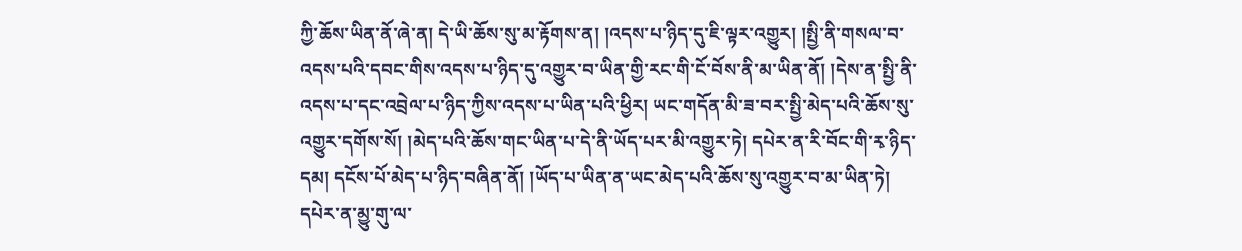ཀྱི་ཆོས་ཡིན་ནོ་ཞེ་ན། དེ་ཡི་ཆོས་སུ་མ་རྟོགས་ན། །འདས་པ་ཉིད་དུ་ཇི་ལྟར་འགྱུར། །སྤྱི་ནི་གསལ་བ་འདས་པའི་དབང་གིས་འདས་པ་ཉིད་དུ་འགྱུར་བ་ཡིན་གྱི་རང་གི་ངོ་བོས་ནི་མ་ཡིན་ནོ། །དེས་ན་སྤྱི་ནི་འདས་པ་དང་འབྲེལ་པ་ཉིད་ཀྱིས་འདས་པ་ཡིན་པའི་ཕྱིར། ཡང་གདོན་མི་ཟ་བར་སྤྱི་མེད་པའི་ཆོས་སུ་འགྱུར་དགོས་སོ། །མེད་པའི་ཆོས་གང་ཡིན་པ་དེ་ནི་ཡོད་པར་མི་འགྱུར་ཏེ། དཔེར་ན་རི་བོང་གི་རྭ་ཉིད་དམ། དངོས་པོ་མེད་པ་ཉིད་བཞིན་ནོ། །ཡོད་པ་ཡིན་ན་ཡང་མེད་པའི་ཆོས་སུ་འགྱུར་བ་མ་ཡིན་ཏེ། དཔེར་ན་མྱུ་གུ་ལ་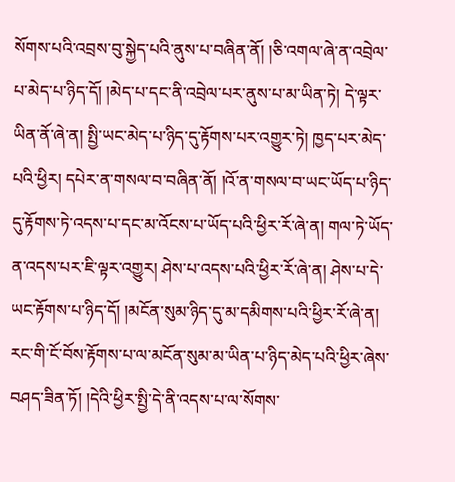སོགས་པའི་འབྲས་བུ་སྐྱེད་པའི་ནུས་པ་བཞིན་ནོ། །ཅི་འགལ་ཞེ་ན་འབྲེལ་པ་མེད་པ་ཉིད་དོ། །མེད་པ་དང་ནི་འབྲེལ་པར་ནུས་པ་མ་ཡིན་ཏེ། དེ་ལྟར་ཡིན་ནོ་ཞེ་ན། སྤྱི་ཡང་མེད་པ་ཉིད་དུ་རྟོགས་པར་འགྱུར་ཏེ། ཁྱད་པར་མེད་པའི་ཕྱིར། དཔེར་ན་གསལ་བ་བཞིན་ནོ། །འོ་ན་གསལ་བ་ཡང་ཡོད་པ་ཉིད་དུ་རྟོགས་ཏེ་འདས་པ་དང་མ་འོངས་པ་ཡོད་པའི་ཕྱིར་རོ་ཞེ་ན། གལ་ཏེ་ཡོད་ན་འདས་པར་ཇི་ལྟར་འགྱུར། ཤེས་པ་འདས་པའི་ཕྱིར་རོ་ཞེ་ན། ཤེས་པ་དེ་ཡང་རྟོགས་པ་ཉིད་དོ། །མངོན་སུམ་ཉིད་དུ་མ་དམིགས་པའི་ཕྱིར་རོ་ཞེ་ན། རང་གི་ངོ་བོས་རྟོགས་པ་ལ་མངོན་སུམ་མ་ཡིན་པ་ཉིད་མེད་པའི་ཕྱིར་ཞེས་བཤད་ཟིན་ཏོ། །དེའི་ཕྱིར་སྤྱི་དེ་ནི་འདས་པ་ལ་སོགས་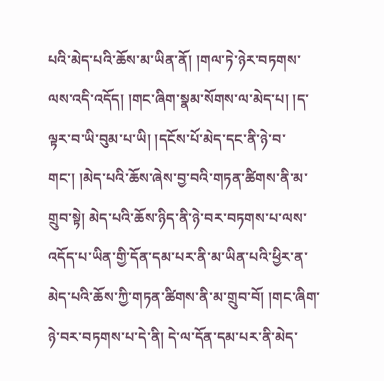པའི་མེད་པའི་ཆོས་མ་ཡིན་ནོ། །གལ་ཏེ་ཉེར་བཏགས་ལས་འདི་འདོད། །གང་ཞིག་སྣམ་སོགས་ལ་མེད་པ། །ད་ལྟར་བ་ཡི་བུམ་པ་ཡི། །དངོས་པོ་མེད་དང་ནི་ཉེ་བ་གང་། །མེད་པའི་ཆོས་ཞེས་བྱ་བའི་གཏན་ཚིགས་ནི་མ་གྲུབ་སྟེ། མེད་པའི་ཆོས་ཉིད་ནི་ཉེ་བར་བཏགས་པ་ལས་འདོད་པ་ཡིན་གྱི་དོན་དམ་པར་ནི་མ་ཡིན་པའི་ཕྱིར་ན་མེད་པའི་ཆོས་ཀྱི་གཏན་ཚིགས་ནི་མ་གྲུབ་བོ། །གང་ཞིག་ཉེ་བར་བཏགས་པ་དེ་ནི། དེ་ལ་དོན་དམ་པར་ནི་མེད་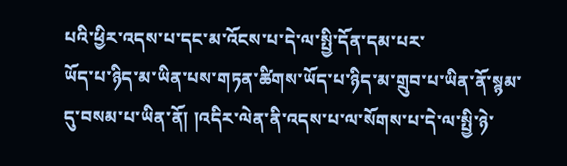པའི་ཕྱིར་འདས་པ་དང་མ་འོངས་པ་དེ་ལ་སྤྱི་དོན་དམ་པར་
ཡོད་པ་ཉིད་མ་ཡིན་པས་གཏན་ཚིགས་ཡོད་པ་ཉིད་མ་གྲུབ་པ་ཡིན་ནོ་སྙམ་དུ་བསམ་པ་ཡིན་ནོ། །འདིར་ལེན་ནི་འདས་པ་ལ་སོགས་པ་དེ་ལ་སྤྱི་ཉེ་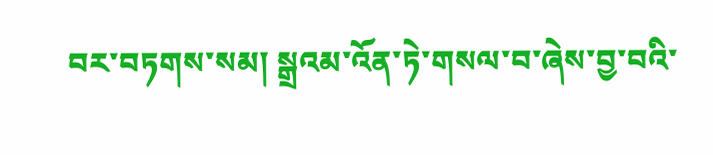བར་བཏགས་སམ། སྒྲའམ་འོན་ཏེ་གསལ་བ་ཞེས་བྱ་བའི་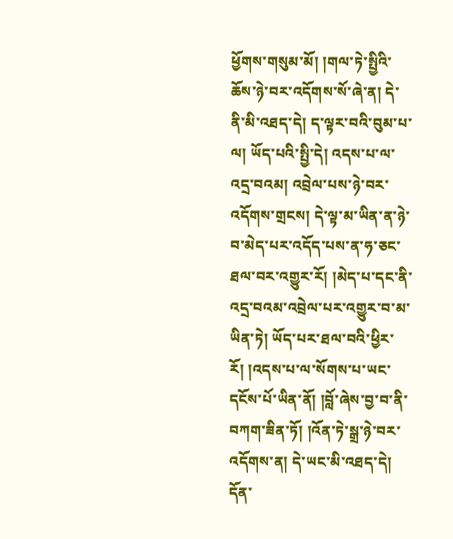ཕྱོགས་གསུམ་མོ། །གལ་ཏེ་སྤྱིའི་ཆོས་ཉེ་བར་འདོགས་སོ་ཞེ་ན། དེ་ནི་མི་འཐད་དེ། ད་ལྟར་བའི་བུམ་པ་ལ། ཡོད་པའི་སྤྱི་དེ། འདས་པ་ལ་འདྲ་བའམ། འབྲེལ་པས་ཉེ་བར་འདོགས་གྲངས། དེ་ལྟ་མ་ཡིན་ན་ཉེ་བ་མེད་པར་འདོད་པས་ན་ཧ་ཅང་ཐལ་བར་འགྱུར་རོ། །མེད་པ་དང་ནི་འདྲ་བའམ་འབྲེལ་པར་འགྱུར་བ་མ་ཡིན་ཏེ། ཡོད་པར་ཐལ་བའི་ཕྱིར་རོ། །འདས་པ་ལ་སོགས་པ་ཡང་དངོས་པོ་ཡིན་ནོ། །བློ་ཞེས་བྱ་བ་ནི་བཀག་ཟིན་ཏོ། །འོན་ཏེ་སྒྲ་ཉེ་བར་འདོགས་ན། དེ་ཡང་མི་འཐད་དེ། དོན་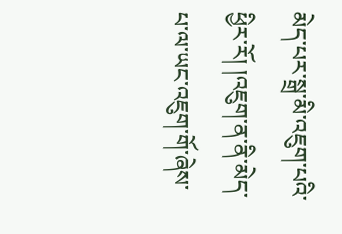མེད་པར་སྒྲ་མི་འཇུག་པའི་ཕྱིར་རོ། །འཇུག་ན་ནི་མེད་པ་ལ་ཡང་འཇུག་གོ་ཞེས་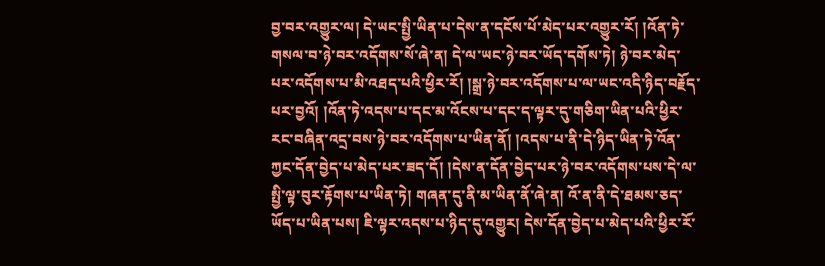བྱ་བར་འགྱུར་ལ། དེ་ཡང་སྤྱི་ཡིན་པ་དེས་ན་དངོས་པོ་མེད་པར་འགྱུར་རོ། །འོན་ཏེ་གསལ་བ་ཉེ་བར་འདོགས་སོ་ཞེ་ན། དེ་ལ་ཡང་ཉེ་བར་ཡོད་དགོས་ཏེ། ཉེ་བར་མེད་པར་འདོགས་པ་མི་འཐད་པའི་ཕྱིར་རོ། །སྒྲ་ཉེ་བར་འདོགས་པ་ལ་ཡང་འདི་ཉིད་བརྗོད་པར་བྱའོ། །འོན་ཏེ་འདས་པ་དང་མ་འོངས་པ་དང་ད་ལྟར་དུ་གཅིག་ཡིན་པའི་ཕྱིར་རང་བཞིན་འདྲ་བས་ཉེ་བར་འདོགས་པ་ཡིན་ནོ། །འདས་པ་ནི་དེ་ཉིད་ཡིན་ཏེ་འོན་ཀྱང་དོན་བྱེད་པ་མེད་པར་ཟད་དོ། །དེས་ན་དོན་བྱེད་པར་ཉེ་བར་འདོགས་པས་དེ་ལ་སྤྱི་ལྟ་བུར་རྟོགས་པ་ཡིན་ཏེ། གཞན་དུ་ནི་མ་ཡིན་ནོ་ཞེ་ན། འོ་ན་ནི་དེ་ཐམས་ཅད་ཡོད་པ་ཡིན་པས། ཇི་ལྟར་འདས་པ་ཉིད་དུ་འགྱུར། དེས་དོན་བྱེད་པ་མེད་པའི་ཕྱིར་རོ་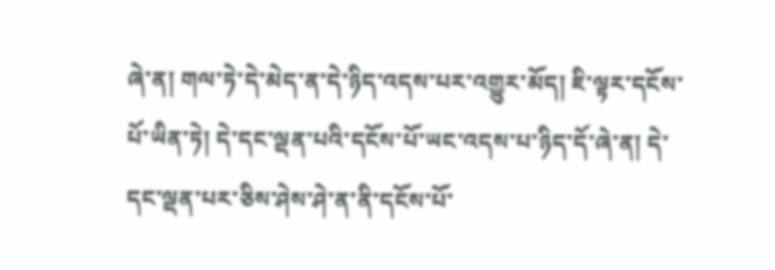ཞེ་ན། གལ་ཏེ་དེ་མེད་ན་དེ་ཉིད་འདས་པར་འགྱུར་མོད། ཇི་ལྟར་དངོས་པོ་ཡིན་ཏེ། དེ་དང་ལྡན་པའི་དངོས་པོ་ཡང་འདས་པ་ཉིད་དོ་ཞེ་ན། དེ་དང་ལྡན་པར་ཅིས་ཤེས་ཤེ་ན་ནི་དངོས་པོ་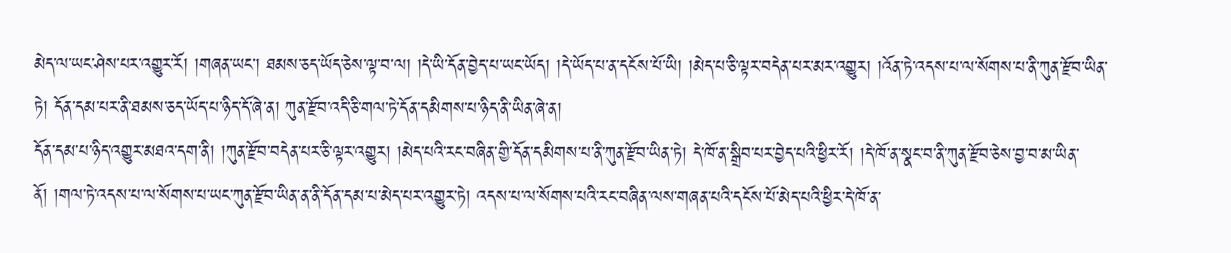མེད་ལ་ཡང་ཤེས་པར་འགྱུར་རོ། །གཞན་ཡང་། ཐམས་ཅད་ཡོད་ཅེས་ལྟ་བ་ལ། །དེ་ཡི་དོན་བྱེད་པ་ཡང་ཡོད། །དེ་ཡོད་པ་ན་དངོས་པོ་ཡི། །མེད་པ་ཅི་ལྟར་བདེན་པར་མར་འགྱུར། །འོན་ཏེ་འདས་པ་ལ་སོགས་པ་ནི་ཀུན་རྫོབ་ཡིན་ཏེ། དོན་དམ་པར་ནི་ཐམས་ཅད་ཡོད་པ་ཉིད་དོ་ཞེ་ན། ཀུན་རྫོབ་འདི་ཅི་གལ་ཏེ་དོན་དམིགས་པ་ཉིད་ནི་ཡིན་ཞེ་ན།
དོན་དམ་པ་ཉིད་འགྱུར་མཐའ་དག་ནི། །ཀུན་རྫོབ་བདེན་པར་ཅི་ལྟར་འགྱུར། །མེད་པའི་རང་བཞིན་གྱི་དོན་དམིགས་པ་ནི་ཀུན་རྫོབ་ཡིན་ཏེ། དེ་ཁོ་ན་སྒྲིབ་པར་བྱེད་པའི་ཕྱིར་རོ། །དེ་ཁོ་ན་སྣང་བ་ནི་ཀུན་རྫོབ་ཅེས་བྱ་བ་མ་ཡིན་ནོ། །གལ་ཏེ་འདས་པ་ལ་སོགས་པ་ཡང་ཀུན་རྫོབ་ཡིན་ན་ནི་དོན་དམ་པ་མེད་པར་འགྱུར་ཏེ། འདས་པ་ལ་སོགས་པའི་རང་བཞིན་ལས་གཞན་པའི་དངོས་པོ་མེད་པའི་ཕྱིར་དེ་ཁོ་ན་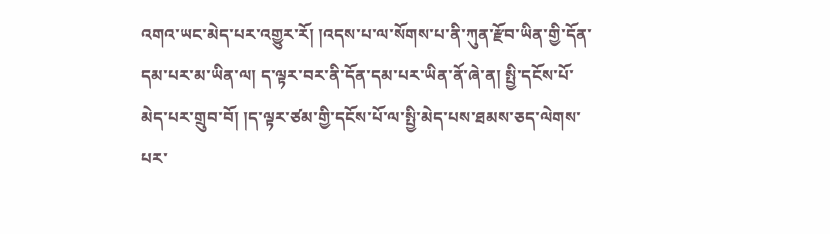འགའ་ཡང་མེད་པར་འགྱུར་རོ། །འདས་པ་ལ་སོགས་པ་ནི་ཀུན་རྫོབ་ཡིན་གྱི་དོན་དམ་པར་མ་ཡིན་ལ། ད་ལྟར་བར་ནི་དོན་དམ་པར་ཡིན་ནོ་ཞེ་ན། སྤྱི་དངོས་པོ་མེད་པར་གྲུབ་བོ། །ད་ལྟར་ཙམ་གྱི་དངོས་པོ་ལ་སྤྱི་མེད་པས་ཐམས་ཅད་ལེགས་པར་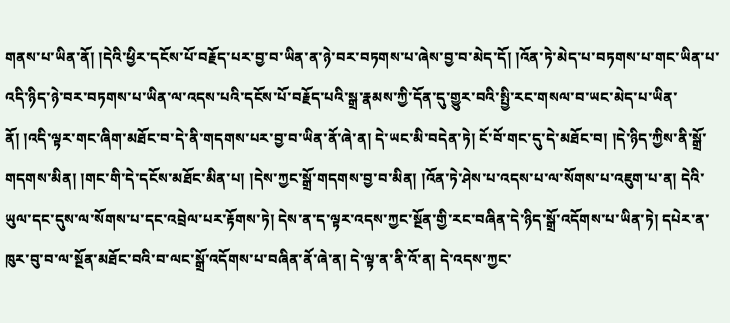གནས་པ་ཡིན་ནོ། །དེའི་ཕྱིར་དངོས་པོ་བརྗོད་པར་བྱ་བ་ཡིན་ན་ཉེ་བར་བཏགས་པ་ཞེས་བྱ་བ་མེད་དོ། །འོན་ཏེ་མེད་པ་བཏགས་པ་གང་ཡིན་པ་འདི་ཉིད་ཉེ་བར་བཏགས་པ་ཡིན་ལ་འདས་པའི་དངོས་པོ་བརྗོད་པའི་སྒྲ་རྣམས་ཀྱི་དོན་དུ་གྱུར་བའི་སྤྱི་རང་གསལ་བ་ཡང་མེད་པ་ཡིན་ནོ། །འདི་ལྟར་གང་ཞིག་མཐོང་བ་དེ་ནི་གདགས་པར་བྱ་བ་ཡིན་ནོ་ཞེ་ན། དེ་ཡང་མི་བདེན་ཏེ། ངོ་བོ་གང་དུ་དེ་མཐོང་བ། །དེ་ཉིད་ཀྱིས་ནི་སྒྲོ་གདགས་མིན། །གང་གི་དེ་དངོས་མཐོང་མིན་པ། །དེས་ཀྱང་སྒྲོ་གདགས་བྱ་བ་མིན། །འོན་ཏེ་ཤེས་པ་འདས་པ་ལ་སོགས་པ་འཇུག་པ་ན། དེའི་ཡུལ་དང་དུས་ལ་སོགས་པ་དང་འབྲེལ་པར་རྟོགས་ཏེ། དེས་ན་ད་ལྟར་འདས་ཀྱང་སྔོན་གྱི་རང་བཞིན་དེ་ཉིད་སྒྲོ་འདོགས་པ་ཡིན་ཏེ། དཔེར་ན་ཁུར་བུ་བ་ལ་སྔོན་མཐོང་བའི་བ་ལང་སྒྲོ་འདོགས་པ་བཞིན་ནོ་ཞེ་ན། དེ་ལྟ་ན་ནི་འོ་ན། དེ་འདས་ཀྱང་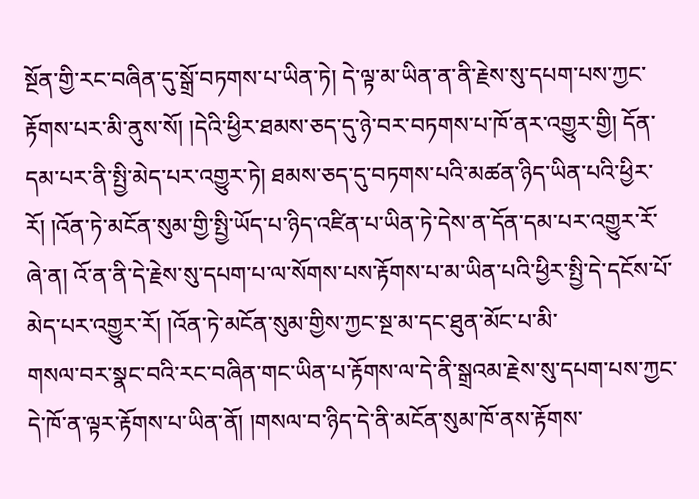སྔོན་གྱི་རང་བཞིན་དུ་སྒྲོ་བཏགས་པ་ཡིན་ཏེ། དེ་ལྟ་མ་ཡིན་ན་ནི་རྗེས་སུ་དཔག་པས་ཀྱང་རྟོགས་པར་མི་ནུས་སོ། །དེའི་ཕྱིར་ཐམས་ཅད་དུ་ཉེ་བར་བཏགས་པ་ཁོ་ནར་འགྱུར་གྱི། དོན་དམ་པར་ནི་སྤྱི་མེད་པར་འགྱུར་ཏེ། ཐམས་ཅད་དུ་བཏགས་པའི་མཚན་ཉིད་ཡིན་པའི་ཕྱིར་རོ། །འོན་ཏེ་མངོན་སུམ་གྱི་སྤྱི་ཡོད་པ་ཉིད་འཛིན་པ་ཡིན་ཏེ་དེས་ན་དོན་དམ་པར་འགྱུར་རོ་ཞེ་ན། འོ་ན་ནི་དེ་རྗེས་སུ་དཔག་པ་ལ་སོགས་པས་རྟོགས་པ་མ་ཡིན་པའི་ཕྱིར་སྤྱི་དེ་དངོས་པོ་མེད་པར་འགྱུར་རོ། །འོན་ཏེ་མངོན་སུམ་གྱིས་ཀྱང་སྔ་མ་དང་ཐུན་མོང་པ་མི་
གསལ་བར་སྣང་བའི་རང་བཞིན་གང་ཡིན་པ་རྟོགས་ལ་དེ་ནི་སྒྲའམ་རྗེས་སུ་དཔག་པས་ཀྱང་དེ་ཁོ་ན་ལྟར་རྟོགས་པ་ཡིན་ནོ། །གསལ་བ་ཉིད་དེ་ནི་མངོན་སུམ་ཁོ་ནས་རྟོགས་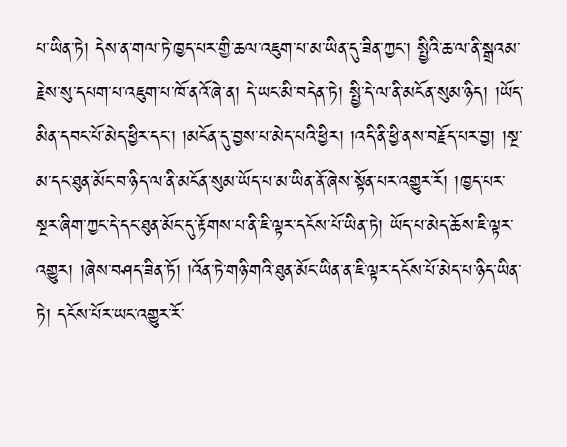པ་ཡིན་ཏེ། དེས་ན་གལ་ཏེ་ཁྱད་པར་གྱི་ཆལ་འཇུག་པ་མ་ཡིན་དུ་ཟིན་ཀྱང་། སྤྱིའི་ཆ་ལ་ནི་སྒྲའམ་རྗེས་སུ་དཔག་པ་འཇུག་པ་ཁོ་ནའོ་ཞེ་ན། དེ་ཡང་མི་བདེན་ཏེ། སྤྱི་དེ་ལ་ནི་མངོན་སུམ་ཉིད། །ཡོད་མིན་དབང་པོ་མེད་ཕྱིར་དང་། །མངོན་དུ་བྱས་པ་མེད་པའི་ཕྱིར། །འདི་ནི་ཕྱི་ནས་བརྗོད་པར་བྱ། །སྔ་མ་དང་ཐུན་མོང་བ་ཉིད་ལ་ནི་མངོན་སུམ་ཡོད་པ་མ་ཡིན་ནོ་ཞེས་སྟོན་པར་འགྱུར་རོ། །ཁྱད་པར་སྔར་ཞིག་ཀྱང་དེ་དང་ཐུན་མོང་དུ་རྟོགས་པ་ནི་ཇི་ལྟར་དངོས་པོ་ཡིན་ཏེ། ཡོད་པ་མེད་ཆོས་ཇི་ལྟར་འགྱུར། །ཞེས་བཤད་ཟིན་ཏོ། །འོན་ཏེ་གཉི་གའི་ཐུན་མོང་ཡིན་ན་ཇི་ལྟར་དངོས་པོ་མེད་པ་ཉིད་ཡིན་ཏེ། དངོས་པོར་ཡང་འགྱུར་རོ་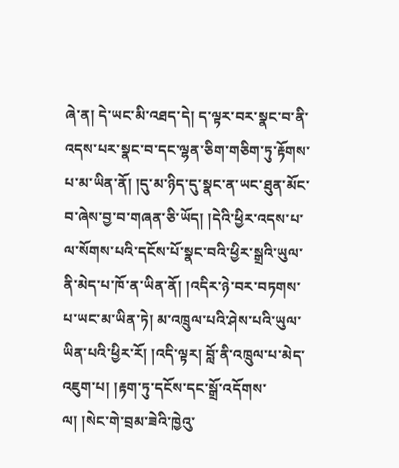ཞེ་ན། དེ་ཡང་མི་འཐད་དེ། ད་ལྟར་བར་སྣང་བ་ནི་འདས་པར་སྣང་བ་དང་ལྷན་ཅིག་གཅིག་ཏུ་རྟོགས་པ་མ་ཡིན་ནོ། །དུ་མ་ཉིད་དུ་སྣང་ན་ཡང་ཐུན་མོང་བ་ཞེས་བྱ་བ་གཞན་ཅི་ཡོད། །དེའི་ཕྱིར་འདས་པ་ལ་སོགས་པའི་དངོས་པོ་སྣང་བའི་ཕྱིར་སྒྲའི་ཡུལ་ནི་མེད་པ་ཁོ་ན་ཡིན་ནོ། །འདིར་ཉེ་བར་བཏགས་པ་ཡང་མ་ཡིན་ཏེ། མ་འཁྲུལ་པའི་ཤེས་པའི་ཡུལ་ཡིན་པའི་ཕྱིར་རོ། །འདི་ལྟར། བློ་ནི་འཁྲུལ་པ་མེད་འཇུག་པ། །རྟག་ཏུ་དངོས་དང་སྒྲོ་འདོགས་ལ། །སེང་གེ་བྲམ་ཟེའི་ཁྱེའུ་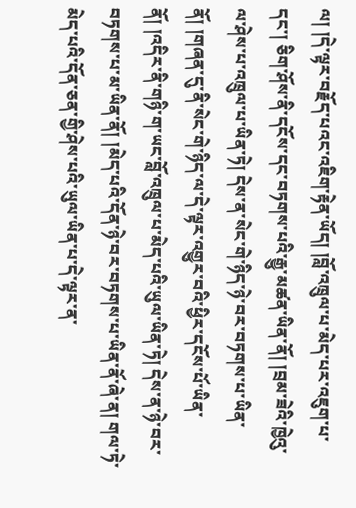ལ། །དེ་ལྟར་བརྗོད་པའང་འཇིག་རྟེན་ཡོད། །བློ་འཁྲུལ་པ་མེད་པར་འཇུག་པ་དང་། ཅིག་ཤོས་ནི་དངོས་དང་བཏགས་པའི་རྒྱུ་མཚན་ཡིན་ནོ། །བྲམ་ཟེའི་ཁྱེའུ་ལ་ཤེས་པ་འཁྲུལ་པ་ཡིན་ཏེ། དེས་ན་སེང་གེ་ཉིད་ཉེ་བར་བཏགས་པ་ཡིན་ནོ། །གཞན་དུ་ནི་སེང་གེ་ཉིད་ལ་དེ་ལྟར་འགྱུར་བའི་ཕྱིར་དངོས་པོ་ཡིན་ནོ། །འདིར་ནི་གཉི་ག་ཡང་བློ་འཁྲུལ་པ་མེད་པའི་ཡུལ་ཡིན་ཏེ། དེས་ན་ཉེ་བར་བཏགས་པ་མ་ཡིན་ནོ། །མེད་པའི་དོན་ཉེ་བར་བཏགས་པ་ཡིན་ནོ་ཞེ་ན། གལ་ཏེ་མེད་པའི་དོན་ཅན་གྱི་ཤེས་པའི་ཡུལ་ཡིན་པ་དེ་ལྟར་ན་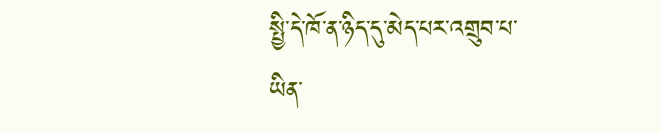སྤྱི་དེ་ཁོ་ན་ཉིད་དུ་མེད་པར་འགྲུབ་པ་ཡིན་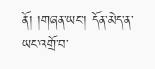ནོ། །གཞན་ཡང་། དོན་མེད་ན་ཡང་འགྲོ་བ་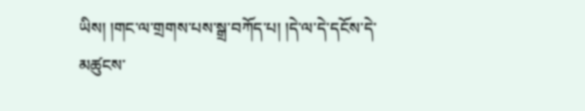ཡིས། །གང་ལ་གྲགས་པས་སྒྲ་བཀོད་པ། །དེ་ལ་དེ་དངོས་དེ་མཚུངས་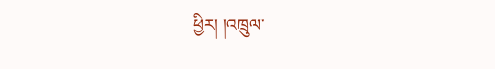ཕྱིར། །འཁྲུལ་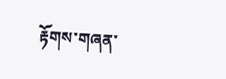རྟོགས་གཞན་